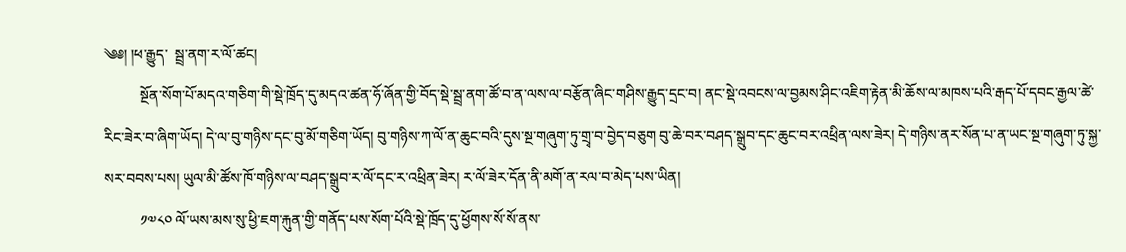༄༅། །ཕ་རྒྱུད་  སྦྲ་ནག་ར་ལོ་ཚང།
          སྔོན་སོག་པོ་མདའ་གཅིག་གི་སྡེ་ཁྲོད་དུ་མདའ་ཚན་ཧོ་ཞོན་གྱི་བོད་སྡེ་སྦྲ་ནག་ཚོ་བ་ན་ལས་ལ་བརྩོན་ཞིང་གཤིས་རྒྱུད་དྲང་བ། ནང་སྡེ་འབངས་ལ་བྱམས་ཤིང་འཇིག་རྟེན་མི་ཆོས་ལ་མཁས་པའི་རྒད་པོ་དབང་རྒྱལ་ཚེ་རིང་ཟེར་བ་ཞིག་ཡོད། དེ་ལ་བུ་གཉིས་དང་བུ་མོ་གཅིག་ཡོད། བུ་གཉིས་ཀ་ལོ་ན་ཆུང་བའི་དུས་སྔ་གཞུག་ཏུ་གྲྭ་བ་བྱེད་བཅུག བུ་ཆེ་བར་བཤད་སྒྲུབ་དང་ཆུང་བར་འཕྲིན་ལས་ཟེར། དེ་གཉིས་ནར་སོན་པ་ན་ཡང་སྔ་གཞུག་ཏུ་སྐྱ་སར་བབས་པས། ཡུལ་མི་ཚོས་ཁོ་གཉིས་ལ་བཤད་སྒྲུབ་ར་ལོ་དང་ར་འཕྲིན་ཟེར། ར་ལོ་ཟེར་དོན་ནི་མགོ་ན་རལ་བ་མེད་པས་ཡིན།
          ༡༧༨༠ ལོ་ཡས་མས་སུ་ཕྱི་ཇག་རྐུན་གྱི་གནོད་པས་སོག་པོའི་སྡེ་ཁྲོད་དུ་ཕྱོགས་སོ་སོ་ནས་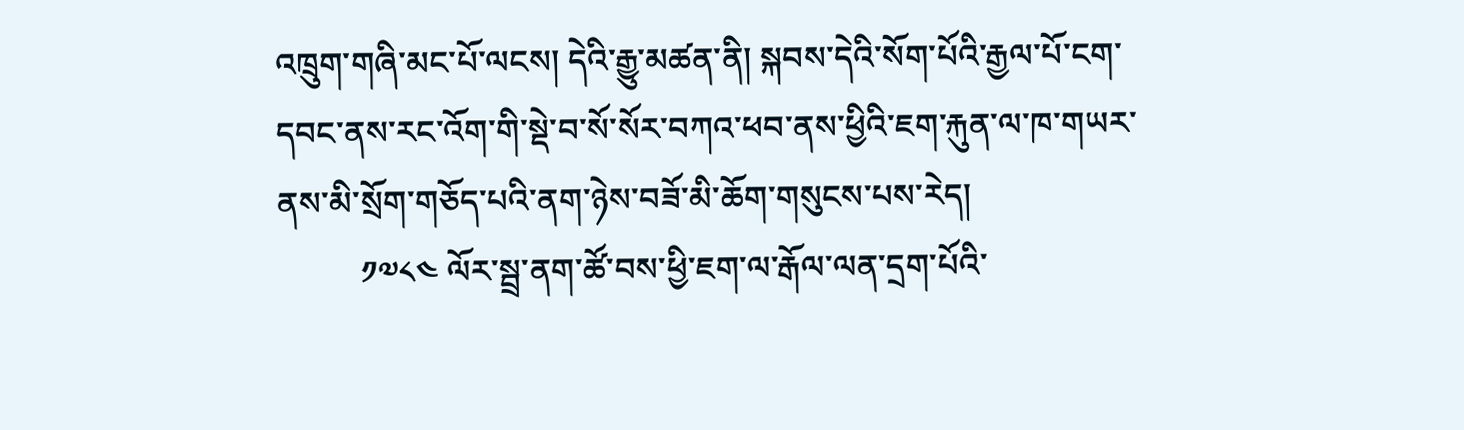འཁྲུག་གཞི་མང་པོ་ལངས། དེའི་རྒྱུ་མཚན་ནི། སྐབས་དེའི་སོག་པོའི་རྒྱལ་པོ་ངག་དབང་ནས་རང་འོག་གི་སྡེ་བ་སོ་སོར་བཀའ་ཕབ་ནས་ཕྱིའི་ཇག་རྐུན་ལ་ཁ་གཡར་ནས་མི་སྲོག་གཅོད་པའི་ནག་ཉེས་བཟོ་མི་ཆོག་གསུངས་པས་རེད།
          ༡༧༨༤ ལོར་སྦྲ་ནག་ཚོ་བས་ཕྱི་ཇག་ལ་རྒོལ་ལན་དྲག་པོའི་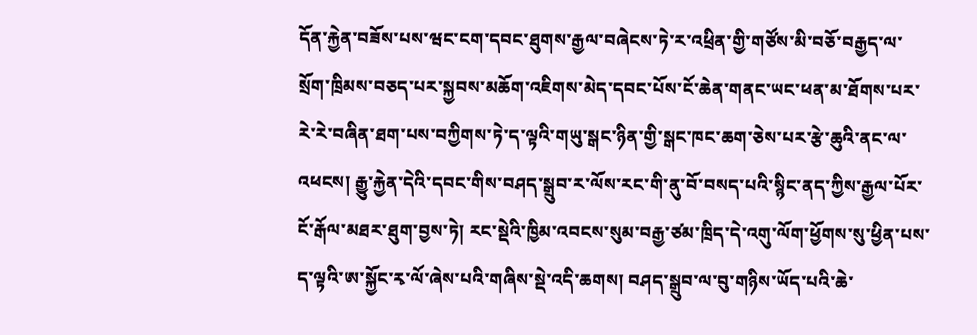དོན་རྐྱེན་བཟོས་པས་ཝང་ངག་དབང་ཐུགས་རྒྱལ་བཞེངས་ཏེ་ར་འཕྲིན་གྱི་གཙོས་མི་བཅོ་བརྒྱད་ལ་སྲོག་ཁྲིམས་བཅད་པར་སྐྱབས་མཆོག་འཇིགས་མེད་དབང་པོས་ངོ་ཆེན་གནང་ཡང་ཕན་མ་ཐོགས་པར་རེ་རེ་བཞིན་ཐག་པས་བཀྱིགས་ཏེ་ད་ལྟའི་གཡུ་སྒང་ཉིན་གྱི་སྒང་ཁང་ཆག་ཅེས་པར་རྩེ་ཆུའི་ནང་ལ་འཕངས། རྒྱུ་རྐྱེན་དེའི་དབང་གིས་བཤད་སྒྲུབ་ར་ལོས་རང་གི་ནུ་བོ་བསད་པའི་སྙིང་ནད་ཀྱིས་རྒྱལ་པོར་ངོ་རྒོལ་མཐར་ཐུག་བྱས་ཏེ། རང་སྡེའི་ཁྱིམ་འབངས་སུམ་བརྒྱ་ཙམ་ཁྲིད་དེ་འགུ་ལོག་ཕྱོགས་སུ་ཕྱིན་པས་ད་ལྟའི་ཨ་སྐྱོང་རྭ་ལོ་ཞེས་པའི་གཞིས་སྡེ་འདི་ཆགས། བཤད་སྒྲུབ་ལ་བུ་གཉིས་ཡོད་པའི་ཆེ་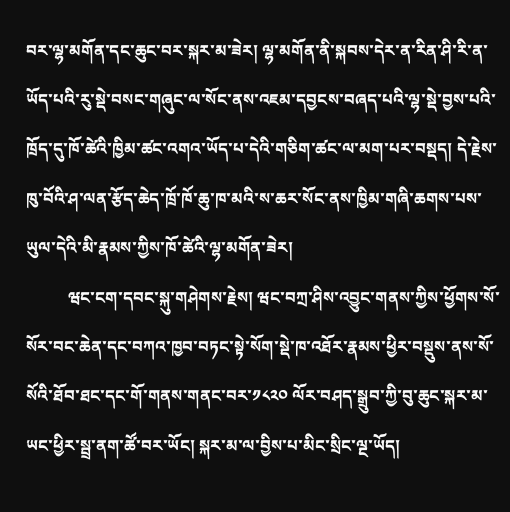བར་ལྷ་མགོན་དང་ཆུང་བར་སྐར་མ་ཟེར། ལྷ་མགོན་ནི་སྐབས་དེར་ན་རིན་ཤི་རི་ན་ཡོད་པའི་རུ་སྡེ་བསང་གཞུང་ལ་སོང་ནས་འཇམ་དབྱངས་བཞད་པའི་ལྷ་སྡེ་བྱས་པའི་ཁྲོད་དུ་ཁོ་ཚེའི་ཁྱིམ་ཚང་འགའ་ཡོད་པ་དེའི་གཅིག་ཚང་ལ་མག་པར་བསྡད། དེ་རྗེས་ཁུ་བོའི་ཤ་ལན་རྩོད་ཆེད་ཁྲོ་ཁོ་ཆུ་ཁ་མའི་ས་ཆར་སོང་ནས་ཁྱིམ་གཞི་ཆགས་པས་ཡུལ་དེའི་མི་རྣམས་ཀྱིས་ཁོ་ཚེའི་ལྷ་མགོན་ཟེར།
          ཝང་ངག་དབང་སྐུ་གཤེགས་རྗེས། ཝང་བཀྲ་ཤིས་འབྱུང་གནས་ཀྱིས་ཕྱོགས་སོ་སོར་བང་ཆེན་དང་བཀའ་ཁྱབ་བཏང་སྟེ་སོག་སྡེ་ཁ་འཐོར་རྣམས་ཕྱིར་བསྡུས་ནས་སོ་སོའི་ཐོབ་ཐང་དང་གོ་གནས་གནང་བར་༡༨༢༠ ལོར་བཤད་སྒྲུབ་ཀྱི་བུ་ཆུང་སྐར་མ་ཡང་ཕྱིར་སྦྲ་ནག་ཚོ་བར་ཡོང། སྐར་མ་ལ་བྱིས་པ་མིང་སྲིང་ལྔ་ཡོད།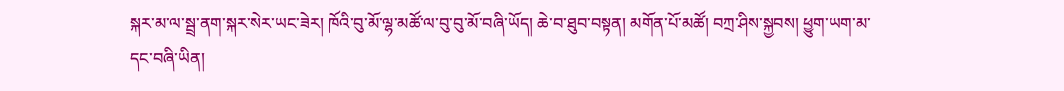སྐར་མ་ལ་སྦྲ་ནག་སྐར་སེར་ཡང་ཟེར། ཁོའི་བུ་མོ་ལྷ་མཚོ་ལ་བུ་བུ་མོ་བཞི་ཡོད། ཆེ་བ་ཐུབ་བསྟན། མགོན་པོ་མཚོ། བཀྲ་ཤིས་སྐྱབས། ཕྱུག་ཡག་མ་དང་བཞི་ཡིན།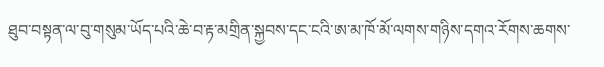ཐུབ་བསྟན་ལ་བུ་གསུམ་ཡོད་པའི་ཆེ་བ་རྟ་མགྲིན་སྐྱབས་དང་ངའི་ཨ་མ་ཁོ་མོ་ལགས་གཉིས་དགའ་རོགས་ཆགས་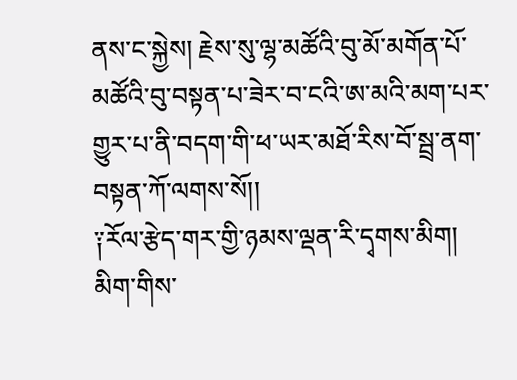ནས་ང་སྐྱེས། རྗེས་སུ་ལྷ་མཚོའི་བུ་མོ་མགོན་པོ་མཚོའི་བུ་བསྟན་པ་ཟེར་བ་ངའི་ཨ་མའི་མག་པར་གྱུར་པ་ནི་བདག་གི་ཕ་ཡར་མཐོ་རིས་བོ་སྦྲ་ནག་བསྟན་ཀོ་ལགས་སོ།།
༑རོལ་རྩེད་གར་གྱི་ཉམས་ལྡན་རི་དྭགས་མིག།
མིག་གིས་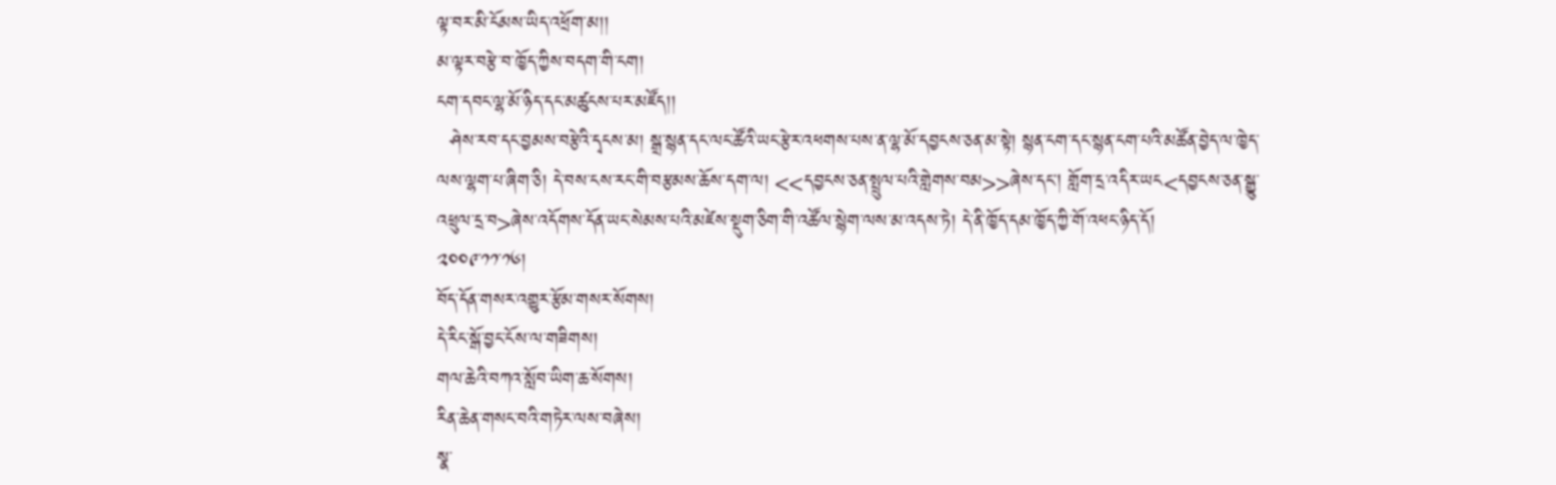ལྟ་བར་མི་ངོམས་ཡིད་འཕྲོག་མ།།
མ་ལྟར་བརྩེ་བ་ཁྱོད་ཀྱིས་བདག་གི་ངག།
ངག་དབང་ལྷ་མོ་ཉིད་དང་མཚུངས་པར་མཛོད།།
  ཤེས་རབ་དང་བྱམས་བརྩེའི་དྭངས་མ། སྒྲ་སྙན་དང་ལང་ཚོའི་ཡང་རྩེར་འཕགས་པས་ན་ལྷ་མོ་དབྱངས་ཅན་མ་སྟེ། སྙན་ངག་དང་སྙན་ངག་པའི་མཚོན་བྱེད་ལ་ཁྱེད་ལས་ལྷག་པ་ཞིག་ཅི། དེ་བས་ངས་རང་གི་བརྩམས་ཆོས་དག་ལ། <<དབྱངས་ཅན་སྤྲུལ་པའི་གླེགས་བམ>>ཞེས་དང། གློག་དྲ་འདིར་ཡང<དབྱངས་ཅན་སྒྱུ་འཕྲུལ་དྲ་བ>ཞེས་འདོགས་དོན་ཡང་སེམས་པའི་མཛེས་སྡུག་ཅིག་གི་འཚོལ་སྙེག་ལས་མ་འདས་ཏེ། དེ་ནི་ཁྱོད་དམ་ཁྱོད་ཀྱི་གོ་འཕང་ཉིད་དོ།
༢༠༠༩་༡༡་༡༦།
བོད་དོན་གསར་འགྱུར་རྩོམ་གསར་སོགས།
དེ་རིང་སྒོ་བྱང་ངོས་ལ་གཟིགས།
གལ་ཆེའི་བཀའ་སློབ་ཡིག་ཆ་སོགས།
རིན་ཆེན་གསང་བའི་གཏེར་ལས་བཞེས།
སྣ་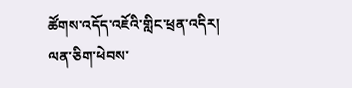ཚོགས་འདོད་འཇོའི་གླིང་ཕྲན་འདིར།
ལན་ཅིག་ཕེབས་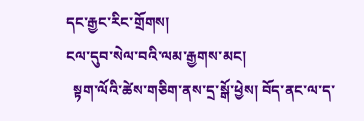དང་རྒྱང་རིང་གྲོགས།
ངལ་དུབ་སེལ་བའི་ལམ་རྒྱགས་མང།
  སྟག་ལོའི་ཚེས་གཅིག་ནས་དྲ་སྒོ་ཕྱེས། བོད་ནང་ལ་ད་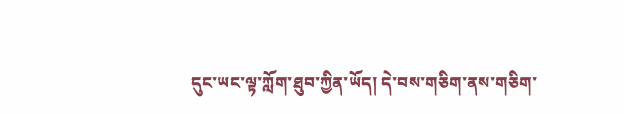དུང་ཡང་ལྟ་ཀློག་ཐུབ་ཀྱིན་ཡོད། དེ་བས་གཅིག་ནས་གཅིག་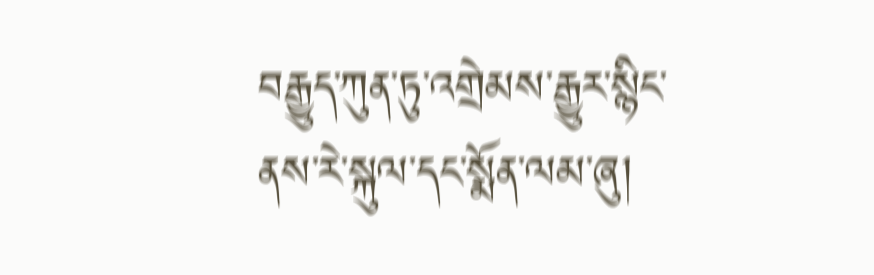བརྒྱུད་ཀུན་ཏུ་འགྲེམས་རྒྱུར་སྙིང་ནས་རེ་སྐུལ་དང་སྨོན་ལམ་ཞུ།